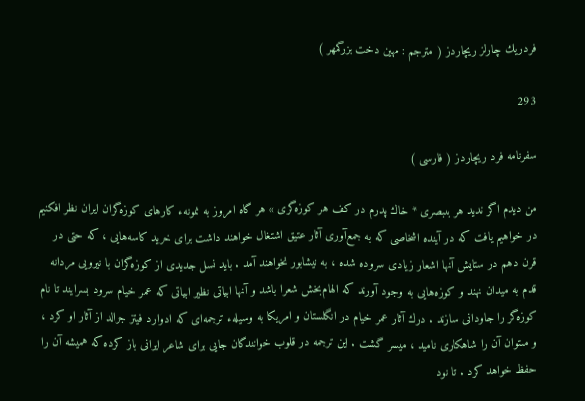فردريك چارلز ريچاردز ( مترجم : مهين دخت بزرگمهر )

293

سفرنامه فرد ريچاردز ( فارسى )

من ديدم اگر نديد هر بىبصرى * خاك پدرم در كف هر كوزه‌گرى » هر گاه امروز به نمونهء كارهاى كوزه‌گران ايران نظر افكنيم در خواهيم يافت كه در آينده اشخاصى كه به جمع‌آورى آثار عتيق اشتغال خواهند داشت براى خريد كاسه‌هايى ، كه حتى در قرن دهم در ستايش آنها اشعار زيادى سروده شده ، به نيشابور نخواهند آمد . بايد نسل جديدى از كوزه‌گران با نيرويى مردانه قدم به ميدان نهند و كوزه‌هايى به وجود آورند كه الهام‌بخش شعرا باشد و آنها ابياتى نظير ابياتى كه عمر خيام سرود بسرايند تا نام كوزه‌گر را جاودانى سازند . درك آثار عمر خيام در انگلستان و امريكا به وسيلهء ترجمه‌اى كه ادوارد فيتز جرالد از آثار او كرد ، و مىتوان آن را شاهكارى ناميد ، ميسر گشت . اين ترجمه در قلوب خوانندگان جايى براى شاعر ايرانى باز كرده كه هميشه آن را حفظ خواهد كرد . تا نود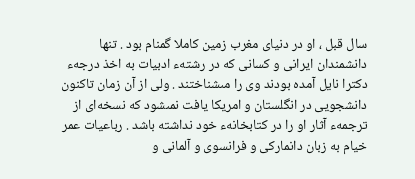سال قبل ، او در دنياى مغرب زمين كاملا گمنام بود . تنها دانشمندان ايرانى و كسانى كه در رشتهء ادبيات به اخذ درجهء دكترا نايل آمده بودند وى را مىشناختند . ولى از آن زمان تاكنون دانشجويى در انگلستان و امريكا يافت نمىشود كه نسخه‌اى از ترجمهء آثار او را در كتابخانهء خود نداشته باشد . رباعيات عمر خيام به زبان دانماركى و فرانسوى و آلمانى و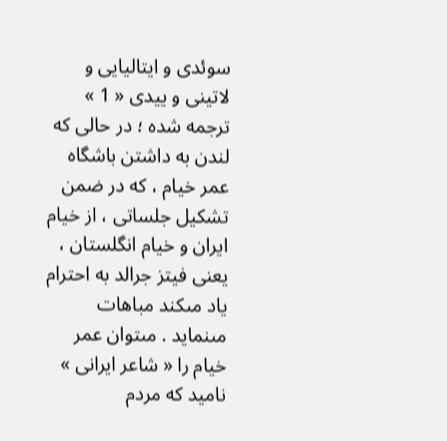سوئدى و ايتاليايى و لاتينى و ييدى « 1 » ترجمه شده ؛ در حالى كه لندن به داشتن باشگاه عمر خيام ، كه در ضمن تشكيل جلساتى ، از خيام ايران و خيام انگلستان ، يعنى فيتز جرالد به احترام ياد مىكند مباهات مىنمايد . مىتوان عمر خيام را « شاعر ايرانى » ناميد كه مردم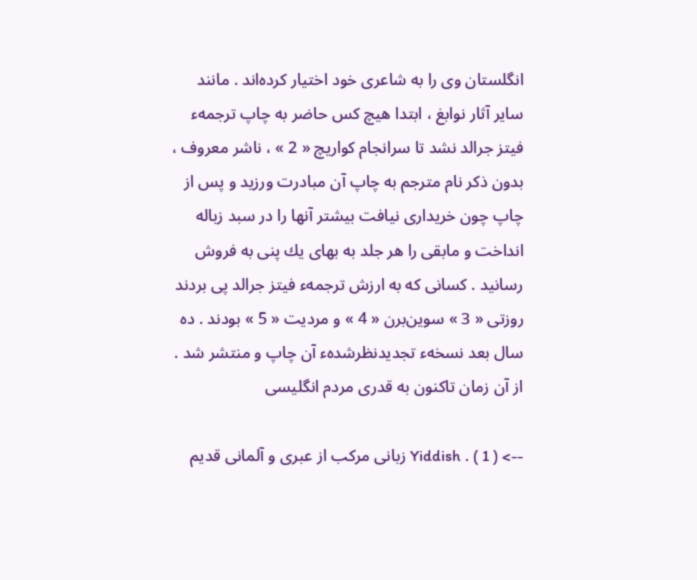انگلستان وى را به شاعرى خود اختيار كرده‌اند . مانند ساير آثار نوابغ ، ابتدا هيچ كس حاضر به چاپ ترجمهء فيتز جرالد نشد تا سرانجام كواريچ « 2 » ، ناشر معروف ، بدون ذكر نام مترجم به چاپ آن مبادرت ورزيد و پس از چاپ چون خريدارى نيافت بيشتر آنها را در سبد زباله انداخت و مابقى را هر جلد به بهاى يك پنى به فروش رسانيد . كسانى كه به ارزش ترجمهء فيتز جرالد پى بردند روزتى « 3 » سوين‌برن « 4 » و مرديت « 5 » بودند . ده سال بعد نسخهء تجديدنظرشدهء آن چاپ و منتشر شد . از آن زمان تاكنون به قدرى مردم انگليسى

--> ( 1 ) . Yiddish زبانى مركب از عبرى و آلمانى قديم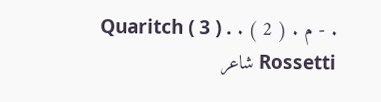. - م . ( 2 ) . Quaritch ( 3 ) . Rossetti شاعر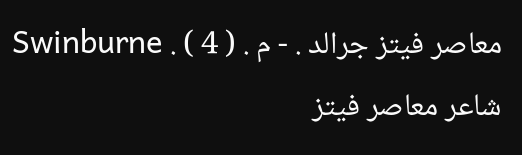معاصر فيتز جرالد . - م . ( 4 ) . Swinburne شاعر معاصر فيتز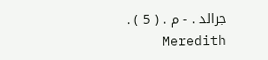جرالد . - م . ( 5 ) . Meredith